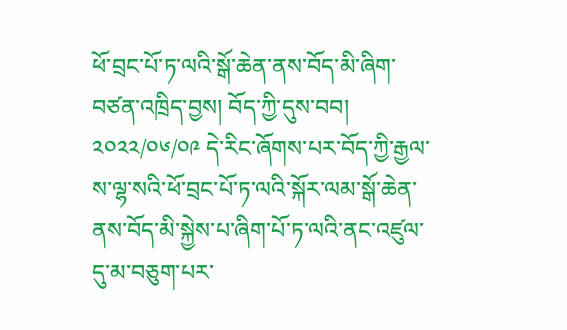ཕོ་བྲང་པོ་ཏ་ལའི་སྒོ་ཆེན་ནས་བོད་མི་ཞིག་བཙན་འཁྲིད་བྱས། བོད་ཀྱི་དུས་བབ། ༢༠༢༢/༠༦/༠༩ དེ་རིང་ཞོགས་པར་བོད་ཀྱི་རྒྱལ་ས་ལྷ་སའི་ཕོ་བྲང་པོ་ཏ་ལའི་སྐོར་ལམ་སྒོ་ཆེན་ནས་བོད་མི་སྐྱེས་པ་ཞིག་པོ་ཏ་ལའི་ནང་འཛུལ་དུ་མ་བཅུག་པར་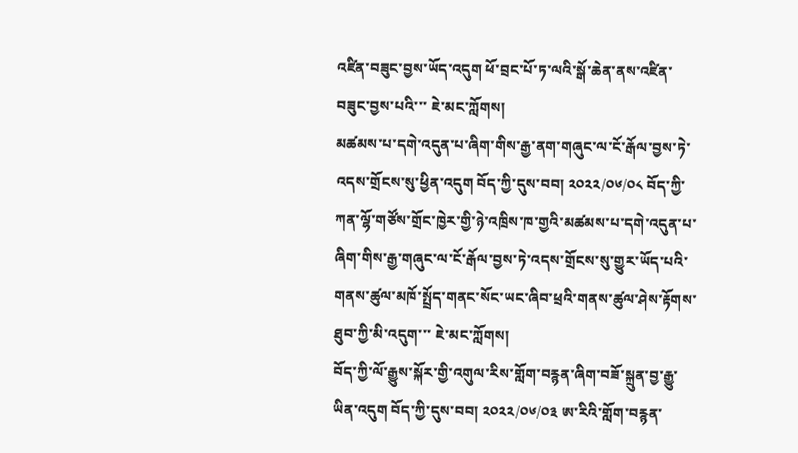འཛིན་བཟུང་བྱས་ཡོད་འདུག ཕོ་བྲང་པོ་ཏ་ལའི་སྒོ་ཆེན་ནས་འཛིན་བཟུང་བྱས་པའི་་་ ཇེ་མང་ཀློགས།
མཚམས་པ་དགེ་འདུན་པ་ཞིག་གིས་རྒྱ་ནག་གཞུང་ལ་ངོ་རྒོལ་བྱས་ཏེ་འདས་གྲོངས་སུ་ཕྱིན་འདུག བོད་ཀྱི་དུས་བབ། ༢༠༢༢/༠༦/༠༨ བོད་ཀྱི་ཀན་ལྷོ་གཙོས་གྲོང་ཁྱེར་གྱི་ཉེ་འཁྲིས་ཁ་གྱའི་མཚམས་པ་དགེ་འདུན་པ་ཞིག་གིས་རྒྱ་གཞུང་ལ་ངོ་རྒོལ་བྱས་ཏེ་འདས་གྲོངས་སུ་གྱུར་ཡོད་པའི་གནས་ཚུལ་མཁོ་སྤྲོད་གནང་སོང་ཡང་ཞིབ་ཕྲའི་གནས་ཚུལ་ཤེས་རྟོགས་ཐུབ་ཀྱི་མི་འདུག་་་ ཇེ་མང་ཀློགས།
བོད་ཀྱི་ལོ་རྒྱུས་སྐོར་གྱི་འགུལ་རིས་གློག་བརྙན་ཞིག་བཟོ་སྐྲུན་བྱ་རྒྱུ་ཡིན་འདུག བོད་ཀྱི་དུས་བབ། ༢༠༢༢/༠༦/༠༣ ཨ་རིའི་གློག་བརྙན་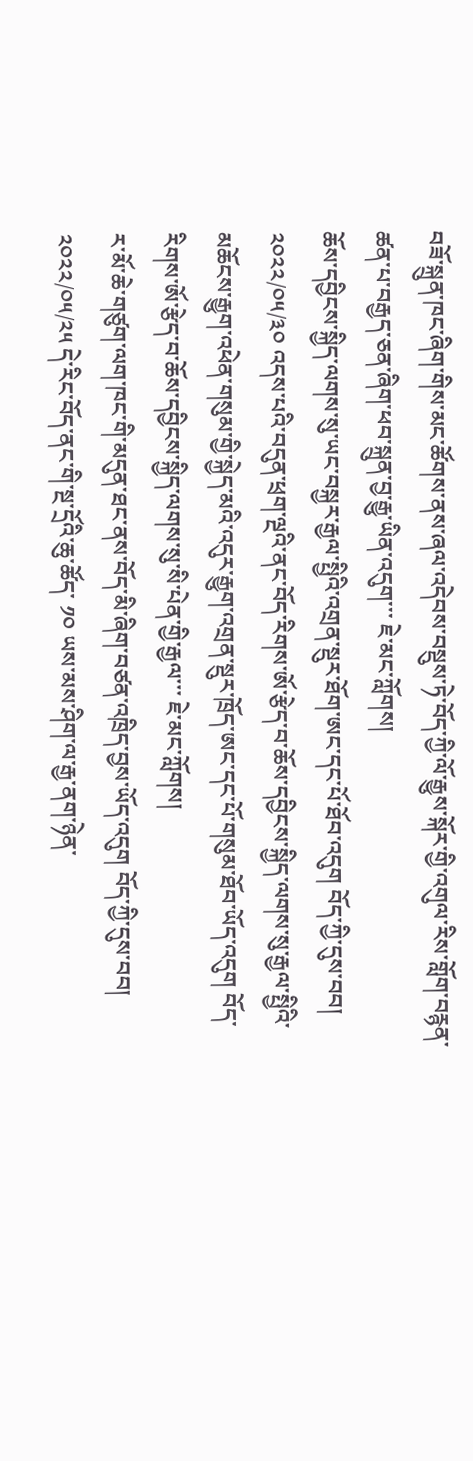བཟོ་སྐྲུན་ཁང་ཞིག་གིས་མང་ཚོགས་ནས་ཞལ་འདེབས་བསྡུས་ཏེ་བོད་ཀྱི་ལོ་རྒྱུས་སྐོར་གྱི་འགུལ་རིས་གློག་བརྙན་ཚན་པ་བརྒྱད་ཅན་ཞིག་ཕབ་སྐྲུན་བྱ་རྒྱུ་ཡིན་འདུག་་་ ཇེ་མང་ཀློགས།
ཆོས་དབྱིངས་སྐྱིད་ལགས་སུ་ཡང་བསྐྱར་རྒྱལ་སྤྱིའི་འགྲན་སྡུར་ཐོག་ཨང་དང་པོ་ཐོབ་འདུག བོད་ཀྱི་དུས་བབ། ༢༠༢༢/༠༥/༣༠ འདས་པའི་བདུན་ཕྲག་ལྔའི་ནང་བོད་རིགས་ཨོ་རྩེད་བ་ཆོས་དབྱིངས་སྐྱིད་ལགས་སུ་རྒྱལ་སྤྱིའི་མཆོངས་རྒྱུག་འཕེན་གསུམ་གྱི་སྐྱེད་མའི་འདུར་རྒྱུག་འགྲན་སྡུར་ཁྲོད་ཨང་དང་པོ་གསུམ་ཐོབ་ཡོད་འདུག བོད་རིགས་ཨོ་རྩེད་བ་ཆོས་དབྱིངས་སྐྱིད་ལགས་སུ་སི་པེན་གྱི་རྒྱལ་་་ ཇེ་མང་ཀློགས།
ར་མོ་ཆེ་གཙུག་ལག་ཁང་གི་མདུན་ཐང་ནས་བོད་མི་ཞིག་བཙན་འཁྲིད་བྱས་ཡོད་འདུག བོད་ཀྱི་དུས་བབ། ༢༠༢༢/༠༥/༢༥ དེ་རིང་བོད་ནང་གི་སྔ་དྲོའི་ཆུ་ཚོད་ ༡༠ ཡས་མས་ཤིག་ལ་རྒྱ་ནག་ཉེན་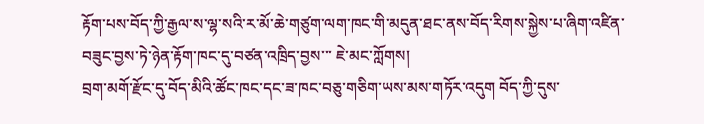རྟོག་པས་བོད་ཀྱི་རྒྱལ་ས་ལྷ་སའི་ར་མོ་ཆེ་གཙུག་ལག་ཁང་གི་མདུན་ཐང་ནས་བོད་རིགས་སྐྱེས་པ་ཞིག་འཛིན་བཟུང་བྱས་ཏེ་ཉེན་རྟོག་ཁང་དུ་བཙན་འཁྲིད་བྱས་་་ ཇེ་མང་ཀློགས།
བྲག་མགོ་རྫོང་དུ་བོད་མིའི་ཚོང་ཁང་དང་ཟ་ཁང་བཅུ་གཅིག་ཡས་མས་གཏོར་འདུག བོད་ཀྱི་དུས་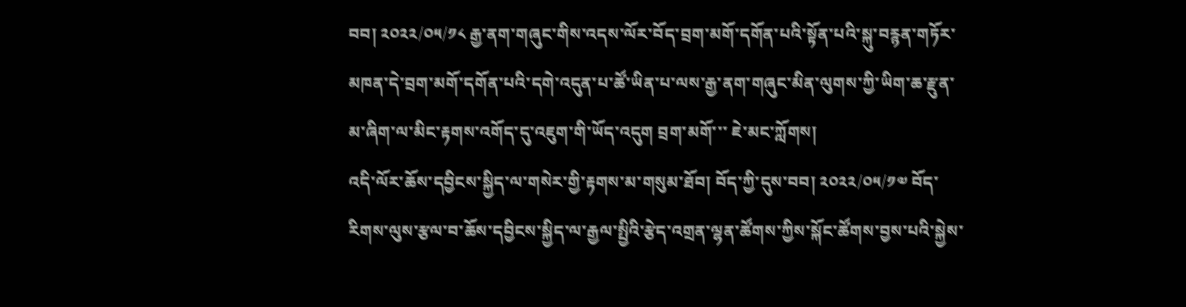བབ། ༢༠༢༢/༠༥/༡༨ རྒྱ་ནག་གཞུང་གིས་འདས་ལོར་བོད་བྲག་མགོ་དགོན་པའི་སྟོན་པའི་སྐུ་བརྙན་གཏོར་མཁན་དེ་བྲག་མགོ་དགོན་པའི་དགེ་འདུན་པ་ཚོ་ཡིན་པ་ལས་རྒྱ་ནག་གཞུང་མིན་ལུགས་ཀྱི་ཡིག་ཆ་རྫུན་མ་ཞིག་ལ་མིང་རྟགས་འགོད་དུ་འཇུག་གི་ཡོད་འདུག བྲག་མགོ་་་ ཇེ་མང་ཀློགས།
འདི་ལོར་ཆོས་དབྱིངས་སྐྱིད་ལ་གསེར་གྱི་རྟགས་མ་གསུམ་ཐོབ། བོད་ཀྱི་དུས་བབ། ༢༠༢༢/༠༥/༡༧ བོད་རིགས་ལུས་རྩལ་བ་ཆོས་དབྱིངས་སྐྱིད་ལ་རྒྱལ་སྤྱིའི་རྩེད་འགྲན་ལྷན་ཚོགས་ཀྱིས་སྐོང་ཚོགས་བྱས་པའི་སྐྱེས་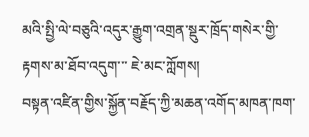མའི་སྤྱི་ལེ་བཅུའི་འདུར་རྒྱུག་འགྲན་སྡུར་ཁྲོད་གསེར་གྱི་རྟགས་མ་ཐོབ་འདུག་་་ ཇེ་མང་ཀློགས།
བསྟན་འཛིན་གྱིས་སྐྱོན་བརྗོད་ཀྱི་མཆན་འགོད་མཁན་ཁག་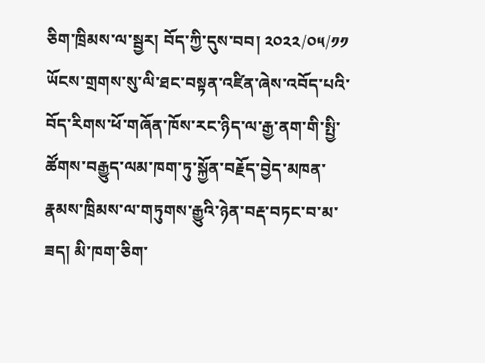ཅིག་ཁྲིམས་ལ་སྦྱར། བོད་ཀྱི་དུས་བབ། ༢༠༢༢/༠༥/༡༡ ཡོངས་གྲགས་སུ་ལི་ཐང་བསྟན་འཛིན་ཞེས་འབོད་པའི་བོད་རིགས་ཕོ་གཞོན་ཁོས་རང་ཉིད་ལ་རྒྱ་ནག་གི་སྤྱི་ཚོགས་བརྒྱུད་ལམ་ཁག་ཏུ་སྐྱོན་བརྗོད་བྱེད་མཁན་རྣམས་ཁྲིམས་ལ་གཏུགས་རྒྱུའི་ཉེན་བརྡ་བཏང་བ་མ་ཟད། མི་ཁག་ཅིག་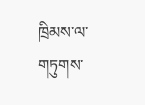ཁྲིམས་ལ་གཏུགས་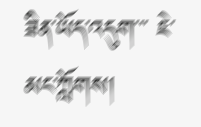ཟིན་ཡོད་འདུག་་་ ཇེ་མང་ཀློགས།